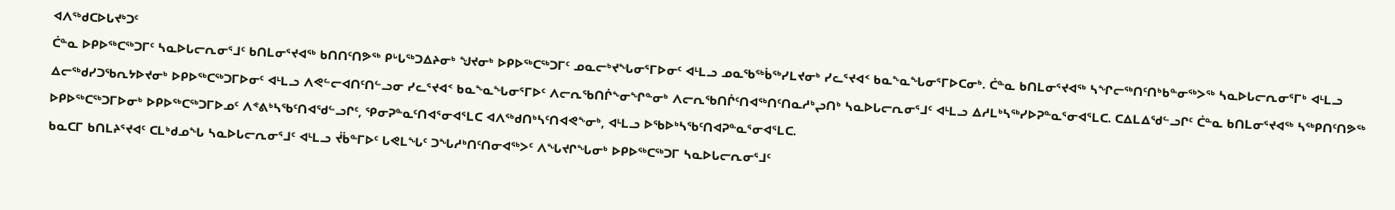ᐊᐱᖅᑯᑕᐅᒐᔪᒃᑐᑦ
ᑖᓐᓇ ᐅᑭᐅᖅᑕᖅᑐᒥᑦ ᓴᓇᐅᒐᓕᕆᓂᕐᒧᑦ ᑲᑎᒪᓂᕐᔪᐊᖅ ᑲᑎᑎᑦᑎᕗᖅ ᑭᒡᒐᖅᑐᐃᔨᓂᒃ ᖑᔪᓂᒃ ᐅᑭᐅᖅᑕᖅᑐᒥᑦ ᓄᓇᓕᒃᔪᖓᓂᕐᒥᐅᓂᑦ ᐊᒻᒪᓗ ᓄᓇᖃᖅᑳᖅᓯᒪᔪᓂᒃ ᓯᓚᕐᔪᐊᑉ ᑲᓇᖕᓇᖓᓂᕐᒥᐅᑕᓂᒃ. ᑖᓐᓇ ᑲᑎᒪᓂᕐᔪᐊᖅ ᓴᖏᓕᖅᑎᑦᑎᒃᑲᓐᓂᖅᐳᖅ ᓴᓇᐅᒐᓕᕆᓂᕐᒥᒃ ᐊᒻᒪᓗ ᐃᓕᖅᑯᓯᑐᖃᕆᔭᐅᔪᓂᒃ ᐅᑭᐅᖅᑕᖅᑐᒥᐅᓂᑦ ᐊᒻᒪᓗ ᐱᕙᓪᓕᐊᑎᑦᑎᓪᓗᓂ ᓯᓚᕐᔪᐊᑉ ᑲᓇᖕᓇᖓᓂᕐᒥᐅᑦ ᐱᓕᕆᖃᑎᒌᖕᓂᖏᓐᓂᒃ ᐱᓕᕆᖃᑎᒌᑦᑎᐊᖅᑎᑦᑎᓇᓱᒃᖢᑎᒃ ᓴᓇᐅᒐᓕᕆᓂᕐᒧᑦ ᐊᒻᒪᓗ ᐃᓱᒪᒃᓴᖅᓯᐅᕈᓐᓇᕐᓂᐊᕐᒪᑕ. ᑕᐃᒪᐃᖁᓪᓗᒋᑦ ᑖᓐᓇ ᑲᑎᒪᓂᕐᔪᐊᖅ ᓴᖅᑭᑎᑦᑎᕗᖅ ᐅᑭᐅᖅᑕᖅᑐᒥᐅᓂᒃ ᐅᑭᐅᖅᑕᖅᑐᒥᐅᓄᑦ ᐱᕝᕕᒃᓴᖃᑦᑎᐊᖁᓪᓗᒋᑦ, ᕿᓂᕈᓐᓇᑦᑎᐊᕐᓂᐊᕐᒪᑕ ᐊᐱᖅᑯᑎᒃᓴᑦᑎᐊᕙᖕᓂᒃ, ᐊᒻᒪᓗ ᐅᖃᐅᒃᓴᖃᑦᑎᐊᕈᓐᓇᕐᓂᐊᕐᒪᑕ.
ᑲᓇᑕᒥ ᑲᑎᒪᔨᕐᔪᐊᑦ ᑕᒪᒃᑯᓄᖓ ᓴᓇᐅᒐᓕᕆᓂᕐᒧᑦ ᐊᒻᒪᓗ ᔫᑳᓐᒥᐅᑦ ᒐᕙᒪᖓᑦ ᑐᖓᓱᒃᑎᑦᑎᓂᐊᖅᐳᑦ ᐱᖓᔪᒋᖓᓂᒃ ᐅᑭᐅᖅᑕᖅᑐᒥ ᓴᓇᐅᒐᓕᕆᓂᕐᒧᑦ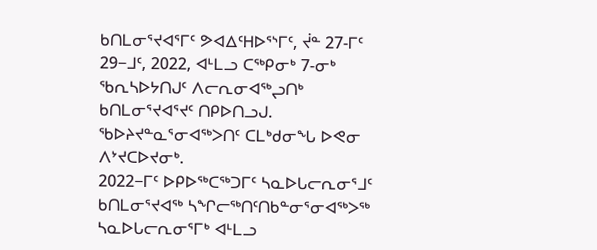ᑲᑎᒪᓂᕐᔪᐊᕐᒥᑦ ᕗᐊᐃᑦᕼᐅᕐᔅᒥᑦ, ᔫᓐ 27-ᒥᑦ 29−ᒧᑦ, 2022, ᐊᒻᒪᓗ ᑕᖅᑭᓂᒃ 7-ᓂᒃ ᖃᕆᓴᐅᔭᑎᒍᑦ ᐱᓕᕆᓂᐊᖅᖢᑎᒃ ᑲᑎᒪᓂᕐᔪᐊᕐᔪᑦ ᑎᑭᐅᑎᓗᒍ. ᖃᐅᔨᔪᓐᓇᕐᓂᐊᖅᐳᑎᑦ ᑕᒪᒃᑯᓂᖓ ᐅᕙᓂ ᐱᔾᔪᑕᐅᔪᓂᒃ.
2022−ᒥᑦ ᐅᑭᐅᖅᑕᖅᑐᒥᑦ ᓴᓇᐅᒐᓕᕆᓂᕐᒧᑦ ᑲᑎᒪᓂᕐᔪᐊᖅ ᓴᖏᓕᖅᑎᑦᑎᑲᓐᓂᕐᓂᐊᖅᐳᖅ ᓴᓇᐅᒐᓕᕆᓂᕐᒥᒃ ᐊᒻᒪᓗ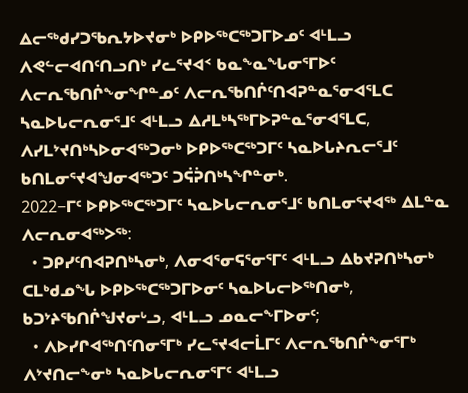ᐃᓕᖅᑯᓯᑐᖃᕆᔭᐅᔪᓂᒃ ᐅᑭᐅᖅᑕᖅᑐᒥᐅᓄᑦ ᐊᒻᒪᓗ ᐱᕙᓪᓕᐊᑎᑦᑎᓗᑎᒃ ᓯᓚᕐᔪᐊᑉ ᑲᓇᖕᓇᖓᓂᕐᒥᐅᑦ ᐱᓕᕆᖃᑎᒌᖕᓂᖏᓐᓄᑦ ᐱᓕᕆᖃᑎᒌᑦᑎᐊᕈᓐᓇᕐᓂᐊᕐᒪᑕ ᓴᓇᐅᒐᓕᕆᓂᕐᒧᑦ ᐊᒻᒪᓗ ᐃᓱᒪᒃᓴᖅᒥᐅᕈᓐᓇᕐᓂᐊᕐᒪᑕ, ᐱᓯᒪᔾᔪᑎᒃᓴᐅᓂᐊᖅᑐᓂᒃ ᐅᑭᐅᖅᑕᖅᑐᒥᑦ ᓴᓇᐅᒐᔨᕆᓕᕐᒧᑦ ᑲᑎᒪᓂᕐᔪᐊᖑᓂᐊᖅᑐᑦ ᑐᕌᕉᑎᒃᓴᖏᓐᓂᒃ.
2022−ᒥᑦ ᐅᑭᐅᖅᑕᖅᑐᒥᑦ ᓴᓇᐅᒐᓕᕆᓂᕐᒧᑦ ᑲᑎᒪᓂᕐᔪᐊᖅ ᐃᒪᓐᓇ ᐱᓕᕆᓂᐊᖅᐳᖅ:
  • ᑐᑭᓯᑦᑎᐊᕈᑎᒃᓴᓂᒃ, ᐱᓂᐊᕐᓂᕋᕐᓂᕐᒥᑦ ᐊᒻᒪᓗ ᐃᑲᔪᕈᑎᒃᓴᓂᒃ ᑕᒪᒃᑯᓄᖓ ᐅᑭᐅᖅᑕᖅᑐᒥᐅᓂᑦ ᓴᓇᐅᒐᓕᐅᖅᑎᓂᒃ, ᑲᑐᔾᔨᖃᑎᒌᖑᔪᓂᒡᓗ, ᐊᒻᒪᓗ ᓄᓇᓕᖕᒥᐅᓂᑦ;
  • ᐱᐅᓯᒋᐊᖅᑎᑦᑎᓂᕐᒥᒃ ᓯᓚᕐᔪᐊᓕᒫᒥᑦ ᐱᓕᕆᖃᑎᒌᖕᓂᕐᒥᒃ ᐱᔾᔪᑎᓕᖕᓂᒃ ᓴᓇᐅᒐᓕᕆᓂᕐᒥᑦ ᐊᒻᒪᓗ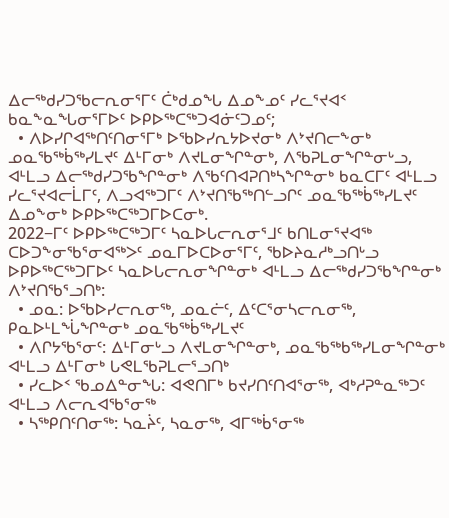ᐃᓕᖅᑯᓯᑐᖃᓕᕆᓂᕐᒥᑦ ᑖᒃᑯᓄᖓ ᐃᓄᖕᓄᑦ ᓯᓚᕐᔪᐊᑉ ᑲᓇᖕᓇᖓᓂᕐᒥᐅᑦ ᐅᑭᐅᖅᑕᖅᑐᐊᓃᑦᑐᓄᑦ;
  • ᐱᐅᓯᒋᐊᖅᑎᑦᑎᓂᕐᒥᒃ ᐅᖃᐅᓯᕆᔭᐅᔪᓂᒃ ᐱᔾᔪᑎᓕᖕᓂᒃ ᓄᓇᖃᖅᑳᖅᓯᒪᔪᑦ ᐃᒻᒥᓂᒃ ᐱᔪᒪᓂᖏᓐᓂᒃ, ᐱᖃᕈᒪᓂᖏᓐᓂᒡᓗ, ᐊᒻᒪᓗ ᐃᓕᖅᑯᓯᑐᖃᖏᓐᓂᒃ ᐱᖃᑦᑎᐊᕈᑎᒃᓴᖏᓐᓂᒃ ᑲᓇᑕᒥᑦ ᐊᒻᒪᓗ ᓯᓚᕐᔪᐊᓕᒫᒥᑦ, ᐱᓗᐊᖅᑐᒥᑦ ᐱᔾᔪᑎᖃᖅᑎᓪᓗᒋᑦ ᓄᓇᖃᖅᑳᖅᓯᒪᔪᑦ ᐃᓄᖕᓂᒃ ᐅᑭᐅᖅᑕᖅᑐᒥᐅᑕᓂᒃ.
2022−ᒥᑦ ᐅᑭᐅᖅᑕᖅᑐᒥᑦ ᓴᓇᐅᒐᓕᕆᓂᕐᒧᑦ ᑲᑎᒪᓂᕐᔪᐊᖅ ᑕᐅᑐᖕᓂᖃᕐᓂᐊᖅᐳᑦ ᓄᓇᒥᐅᑕᐅᓂᕐᒥᑦ, ᖃᐅᔨᓇᓱᒃᓗᑎᒡᓗ ᐅᑭᐅᖅᑕᖅᑐᒥᐅᑦ ᓴᓇᐅᒐᓕᕆᓂᖏᓐᓂᒃ ᐊᒻᒪᓗ ᐃᓕᖅᑯᓯᑐᖃᖏᓐᓂᒃ ᐱᔾᔪᑎᖃᕐᓗᑎᒃ:
  • ᓄᓇ: ᐅᖃᐅᓯᓕᕆᓂᖅ, ᓄᓇᓖᑦ, ᐃᑦᑕᕐᓂᓴᓕᕆᓂᖅ, ᑭᓇᐅᒻᒪᖔᖏᓐᓂᒃ ᓄᓇᖃᖅᑳᖅᓯᒪᔪᑦ
  • ᐱᒋᔭᖃᕐᓂᑦ: ᐃᒻᒥᓂᒡᓗ ᐱᔪᒪᓂᖏᓐᓂᒃ, ᓄᓇᖃᖅᑲᖅᓯᒪᓂᖏᓐᓂᒃ ᐊᒻᒪᓗ ᐃᒻᒥᓂᒃ ᒐᕙᒪᖃᕈᒪᓕᕐᓗᑎᒃ
  • ᓯᓚᐅᑉ ᖃᓄᐃᓐᓂᖓ: ᐊᕙᑎᒥᒃ ᑲᔪᓯᑎᑦᑎᐊᕐᓂᖅ, ᐊᒃᓱᕈᓐᓇᖅᑐᑦ ᐊᒻᒪᓗ ᐱᓕᕆᐊᖃᕐᓂᖅ
  • ᓴᖅᑭᑎᑦᑎᓂᖅ: ᓴᓇᔩᑦ, ᓴᓇᓂᖅ, ᐊᒥᖅᑳᕐᓂᖅ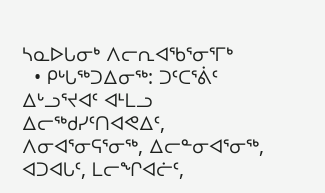ᓴᓇᐅᒐᓂᒃ ᐱᓕᕆᐊᖃᕐᓂᕐᒥᒃ
  • ᑭᒡᒐᖅᑐᐃᓂᖅ: ᑐᑦᑕᕐᕖᑦ ᐃᒡᓗᕐᔪᐊᑦ ᐊᒻᒪᓗ ᐃᓕᖅᑯᓯᑦᑎᐊᕙᐃᑦ, ᐱᓂᐊᕐᓂᕋᕐᓂᖅ, ᐃᓕᓐᓂᐊᕐᓂᖅ, ᐊᑐᐊᒐᑦ, ᒪᓕᖏᐊᓖᑦ,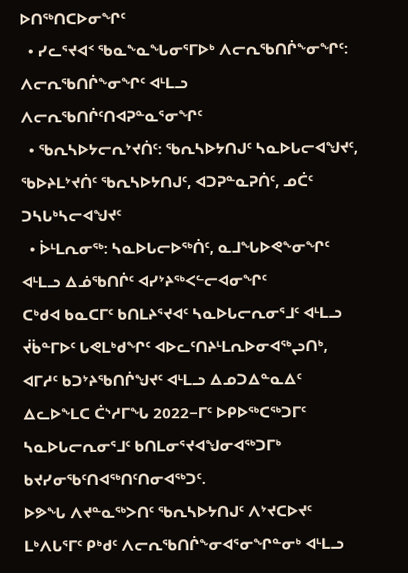ᐅᑎᖅᑎᑕᐅᓂᖏᑦ
  • ᓯᓚᕐᔪᐊᑉ ᖃᓇᖕᓇᖓᓂᕐᒥᐅᒃ ᐱᓕᕆᖃᑎᒌᖕᓂᖏᑦ: ᐱᓕᕆᖃᑎᒌᖕᓂᖏᑦ ᐊᒻᒪᓗ ᐱᓕᕆᖃᑎᒌᑦᑎᐊᕈᓐᓇᕐᓂᖏᑦ
  • ᖃᕆᓴᐅᔭᓕᕆᔾᔪᑏᑦ: ᖃᕆᓴᐅᔭᑎᒍᑦ ᓴᓇᐅᒐᓕᐊᖑᔪᑦ, ᖃᐅᔨᒪᔾᔪᑏᑦ ᖃᕆᓴᐅᔭᑎᒍᑦ, ᐊᑐᕈᓐᓇᕈᑏᑦ, ᓄᑖᑦ ᑐᓴᒐᒃᓴᓕᐊᖑᔪᑦ
  • ᐆᒻᒪᕆᓂᖅ: ᓴᓇᐅᒐᓕᐅᖅᑏᑦ, ᓇᒧᖓᐅᕙᖕᓂᖏᑦ ᐊᒻᒪᓗ ᐃᓅᖃᑎᒌᑦ ᐊᓯᔾᔨᖅᐸᓪᓕᐊᓂᖏᑦ
ᑕᒃᑯᐊ ᑲᓇᑕᒥᑦ ᑲᑎᒪᔨᕐᔪᐊᑦ ᓴᓇᐅᒐᓕᕆᓂᕐᒧᑦ ᐊᒻᒪᓗ ᔫᑳᓐᒥᐅᑦ ᒐᕙᒪᒃᑯᖏᑦ ᐊᐅᓚᑦᑎᔨᒻᒪᕆᐅᓂᐊᖅᖢᑎᒃ, ᐊᒥᓱᑦ ᑲᑐᔾᔨᖃᑎᒌᖑᔪᑦ ᐊᒻᒪᓗ ᐃᓄᑐᐃᓐᓇᐃᑦ ᐃᓚᐅᖕᒪᑕ ᑖᔅᓱᒥᖓ 2022−ᒥᑦ ᐅᑭᐅᖅᑕᖅᑐᒥᑦ ᓴᓇᐅᒐᓕᕆᓂᕐᒧᑦ ᑲᑎᒪᓂᕐᔪᐊᖑᓂᐊᖅᑐᒥᒃ ᑲᔪᓯᓂᖃᑦᑎᐊᖅᑎᑦᑎᓂᐊᖅᑐᑦ.
ᐅᕗᖓ ᐱᔪᓐᓇᖅᐳᑎᑦ ᖃᕆᓴᐅᔭᑎᒍᑦ ᐱᔾᔪᑕᐅᔪᑦ ᒪᒃᐱᒐᕐᒥᑦ ᑭᒃᑯᑦ ᐱᓕᕆᖃᑎᒌᖕᓂᐊᕐᓂᖏᓐᓂᒃ ᐊᒻᒪᓗ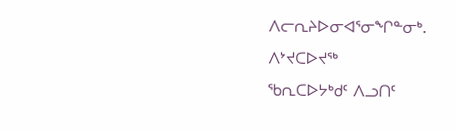ᐱᓕᕆᔨᐅᓂᐊᕐᓂᖏᓐᓂᒃ.
ᐱᔾᔪᑕᐅᔪᖅ
ᖃᕆᑕᐅᔭᒃᑯᑦ ᐱᓗᑎᑦ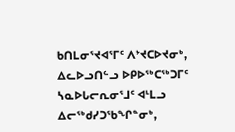ᑲᑎᒪᓂᕐᔪᐊᕐᒥᑦ ᐱᔾᔪᑕᐅᔪᓂᒃ, ᐃᓚᐅᓗᑎᓪᓗ ᐅᑭᐅᖅᑕᖅᑐᒥᑦ ᓴᓇᐅᒐᓕᕆᓂᕐᒧᑦ ᐊᒻᒪᓗ ᐃᓕᖅᑯᓯᑐᖃᖏᓐᓂᒃ,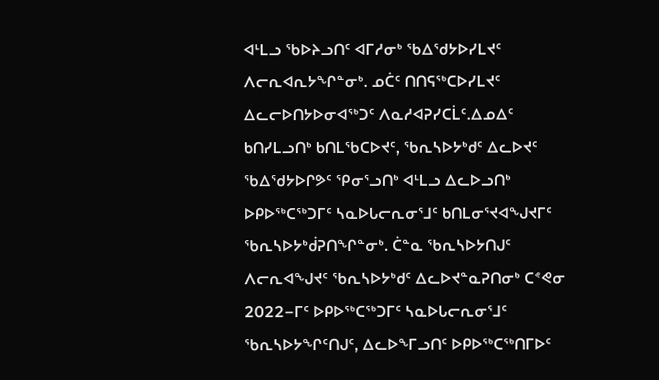ᐊᒻᒪᓗ ᖃᐅᔨᓗᑎᑦ ᐊᒥᓱᓂᒃ ᖃᐃᖁᔭᐅᓯᒪᔪᑦ ᐱᓕᕆᐊᕆᔭᖏᓐᓂᒃ. ᓄᑖᑦ ᑎᑎᕋᖅᑕᐅᓯᒪᔪᑦ ᐃᓚᓕᐅᑎᔭᐅᓂᐊᖅᑐᑦ ᐱᓇᓱᐊᕈᓯᑕᒫᑦ.ᐃᓄᐃᑦ ᑲᑎᓯᒪᓗᑎᒃ ᑲᑎᒪᖃᑕᐅᔪᑦ, ᖃᕆᓴᐅᔭᒃᑯᑦ ᐃᓚᐅᔪᑦ ᖃᐃᖁᔭᐅᒋᕗᑦ ᕿᓂᕐᓗᑎᒃ ᐊᒻᒪᓗ ᐃᓚᐅᓗᑎᒃ ᐅᑭᐅᖅᑕᖅᑐᒥᑦ ᓴᓇᐅᒐᓕᕆᓂᕐᒧᑦ ᑲᑎᒪᓂᕐᔪᐊᖑᔪᒥᑦ ᖃᕆᓴᐅᔭᒃᑰᕈᑎᖏᓐᓂᒃ. ᑖᓐᓇ ᖃᕆᓴᐅᔭᑎᒍᑦ ᐱᓕᕆᐊᖑᔪᑦ ᖃᕆᓴᐅᔭᒃᑯᑦ ᐃᓚᐅᔪᓐᓇᕈᑎᓂᒃ ᑕᕝᕙᓂ 2022−ᒥᑦ ᐅᑭᐅᖅᑕᖅᑐᒥᑦ ᓴᓇᐅᒐᓕᕆᓂᕐᒧᑦ ᖃᕆᓴᐅᔭᖏᑦᑎᒍᑦ, ᐃᓚᐅᖕᒥᓗᑎᑦ ᐅᑭᐅᖅᑕᖅᑎᒥᐅᑦ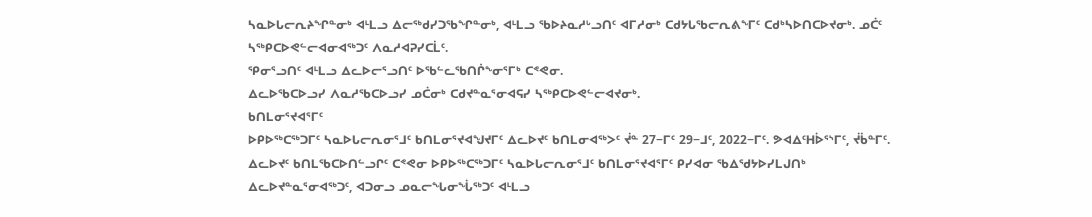ᓴᓇᐅᒐᓕᕆᔨᖏᓐᓂᒃ ᐊᒻᒪᓗ ᐃᓕᖅᑯᓯᑐᖃᖏᓐᓂᒃ, ᐊᒻᒪᓗ ᖃᐅᔨᓇᓱᒡᓗᑎᑦ ᐊᒥᓱᓂᒃ ᑕᑯᔭᒐᖃᓕᕆᕕᖕᒥᑦ ᑕᑯᒃᓴᐅᑎᑕᐅᔪᓂᒃ. ᓄᑖᑦ ᓴᖅᑭᑕᐅᕙᓪᓕᐊᓂᐊᖅᑐᑦ ᐱᓇᓱᐊᕈᓯᑕᒫᑦ.
ᕿᓂᕐᓗᑎᑦ ᐊᒻᒪᓗ ᐃᓚᐅᓕᕐᓗᑎᑦ ᐅᖃᓪᓚᖃᑎᒌᖕᓂᕐᒥᒃ ᑕᕝᕙᓂ.
ᐃᓚᐅᖃᑕᐅᓗᓯ ᐱᓇᓱᖃᑕᐅᓗᓯ ᓄᑖᓂᒃ ᑕᑯᔪᓐᓇᕐᓂᐊᕋᓯ ᓴᖅᑭᑕᐅᕙᓪᓕᐊᔪᓂᒃ.
ᑲᑎᒪᓂᕐᔪᐊᕐᒥᑦ
ᐅᑭᐅᖅᑕᖅᑐᒥᑦ ᓴᓇᐅᒐᓕᕆᓂᕐᒧᑦ ᑲᑎᒪᓂᕐᔪᐊᖑᔪᒥᑦ ᐃᓚᐅᔪᑦ ᑲᑎᒪᓂᐊᖅᐳᑦ ᔫᓐ 27−ᒥᑦ 29−ᒧᑦ, 2022−ᒥᑦ. ᕗᐊᐃᑦᕼᐆᕐᔅᒥᑦ, ᔫᑳᓐᒥᑦ.
ᐃᓚᐅᔪᑦ ᑲᑎᒪᖃᑕᐅᑎᓪᓗᒋᑦ ᑕᕝᕙᓂ ᐅᑭᐅᖅᑕᖅᑐᒥᑦ ᓴᓇᐅᒐᓕᕆᓂᕐᒧᑦ ᑲᑎᒪᓂᕐᔪᐊᕐᒥᑦ ᑭᓯᐊᓂ ᖃᐃᖁᔭᐅᓯᒪᒍᑎᒃ ᐃᓚᐅᔪᓐᓇᕐᓂᐊᖅᑐᑦ, ᐊᑐᓂᓗ ᓄᓇᓕᖓᓂᖔᖅᑐᑦ ᐊᒻᒪᓗ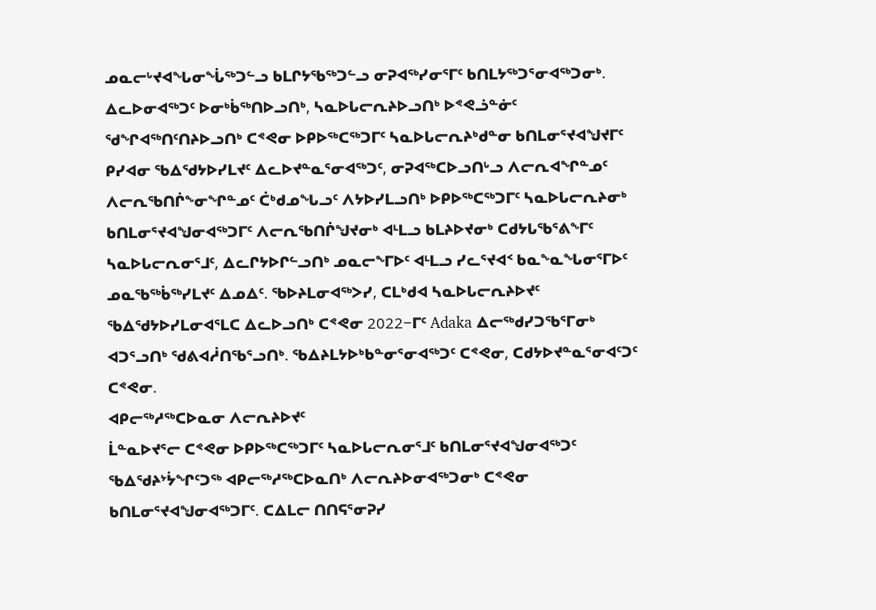ᓄᓇᓕᒡᔪᐊᖓᓂᖔᖅᑐᓪᓗ ᑲᒪᒋᔭᖃᖅᑐᓪᓗ ᓂᕈᐊᖅᓯᓂᕐᒥᑦ ᑲᑎᒪᔭᖅᑐᕐᓂᐊᖅᑐᓂᒃ.
ᐃᓚᐅᓂᐊᖅᑐᑦ ᐅᓂᒃᑳᖅᑎᐅᓗᑎᒃ, ᓴᓇᐅᒐᓕᕆᔨᐅᓗᑎᒃ ᐅᕝᕙᓘᓐᓃᑦ ᖁᖏᐊᖅᑎᑦᑎᔨᐅᓗᑎᒃ ᑕᕝᕙᓂ ᐅᑭᐅᖅᑕᖅᑐᒥᑦ ᓴᓇᐅᒐᓕᕆᔨᒃᑯᓐᓂ ᑲᑎᒪᓂᕐᔪᐊᖑᔪᒥᑦ ᑭᓯᐊᓂ ᖃᐃᖁᔭᐅᓯᒪᔪᑦ ᐃᓚᐅᔪᓐᓇᕐᓂᐊᖅᑐᑦ, ᓂᕈᐊᖅᑕᐅᓗᑎᒡᓗ ᐱᓕᕆᐊᖏᓐᓄᑦ ᐱᓕᕆᖃᑎᒌᖕᓂᖏᓐᓄᑦ ᑖᒃᑯᓄᖓᓗᑦ ᐱᔭᐅᓯᒪᓗᑎᒃ ᐅᑭᐅᖅᑕᖅᑐᒥᑦ ᓴᓇᐅᒐᓕᕆᔨᓂᒃ ᑲᑎᒪᓂᕐᔪᐊᖑᓂᐊᖅᑐᒥᑦ ᐱᓕᕆᖃᑎᒌᖑᔪᓂᒃ ᐊᒻᒪᓗ ᑲᒪᔨᐅᔪᓂᒃ ᑕᑯᔭᒐᖃᕐᕕᖕᒥᑦ ᓴᓇᐅᒐᓕᕆᓂᕐᒧᑦ, ᐃᓚᒋᔭᐅᒋᓪᓗᑎᒃ ᓄᓇᓕᖕᒥᐅᑦ ᐊᒻᒪᓗ ᓯᓚᕐᔪᐊᑉ ᑲᓇᖕᓇᖓᓂᕐᒥᐅᑦ ᓄᓇᖃᖅᑳᖅᓯᒪᔪᑦ ᐃᓄᐃᑦ. ᖃᐅᔨᒪᓂᐊᖅᐳᓯ, ᑕᒪᒃᑯᐊ ᓴᓇᐅᒐᓕᕆᔨᐅᔪᑦ ᖃᐃᖁᔭᐅᓯᒪᓂᐊᕐᒪᑕ ᐃᓚᐅᓗᑎᒃ ᑕᕝᕙᓂ 2022−ᒥᑦ Adaka ᐃᓕᖅᑯᓯᑐᖃᕐᒥᓂᒃ ᐊᑐᕐᓗᑎᒃ ᖁᕕᐊᓲᑎᖃᕐᓗᑎᒃ. ᖃᐃᔨᒪᔭᐅᒃᑲᓐᓂᕐᓂᐊᖅᑐᑦ ᑕᕝᕙᓂ, ᑕᑯᔭᐅᔪᓐᓇᕐᓂᐊᑦᑐᑦ ᑕᕝᕙᓂ.
ᐊᑭᓕᖅᓱᖅᑕᐅᓇᓂ ᐱᓕᕆᔨᐅᔪᑦ
ᒫᓐᓇᐅᔪᕐᓕ ᑕᕝᕙᓂ ᐅᑭᐅᖅᑕᖅᑐᒥᑦ ᓴᓇᐅᒐᓕᕆᓂᕐᒧᑦ ᑲᑎᒪᓂᕐᔪᐊᖑᓂᐊᖅᑐᑦ ᖃᐃᖁᔨᔾᔮᖏᑦᑐᖅ ᐊᑭᓕᖅᓱᖅᑕᐅᓇᑎᒃ ᐱᓕᕆᔨᐅᓂᐊᖅᑐᓂᒃ ᑕᕝᕙᓂ ᑲᑎᒪᓂᕐᔪᐊᖑᓂᐊᖅᑐᒥᑦ. ᑕᐃᒪᓕ ᑎᑎᕋᕐᓂᕈᓯ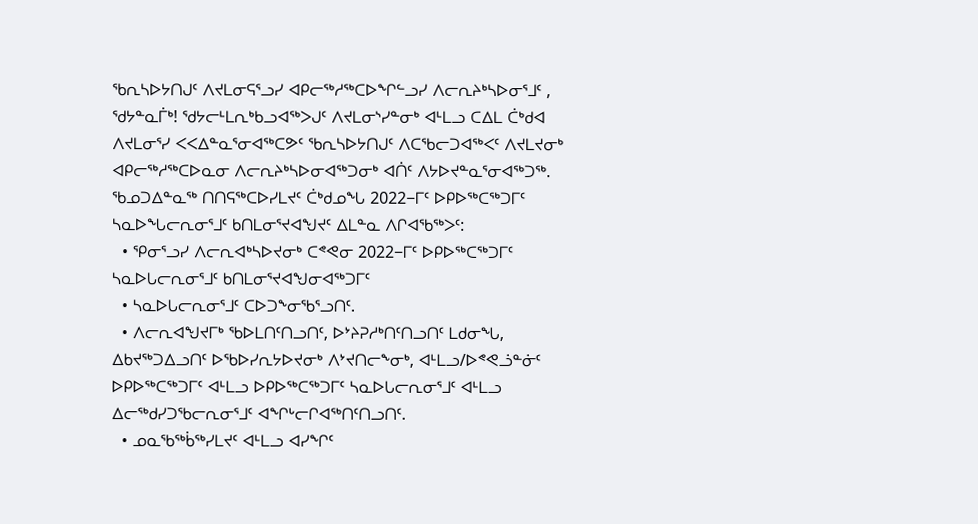ᖃᕆᓴᐅᔭᑎᒍᑦ ᐱᔪᒪᓂᕋᕐᓗᓯ ᐊᑭᓕᖅᓱᖅᑕᐅᖏᓪᓗᓯ ᐱᓕᕆᔨᒃᓴᐅᓂᕐᒧᑦ , ᖁᔭᓐᓇᒦᒃ! ᖁᔭᓕᒻᒪᕆᒃᑲᓗᐊᖅᐳᒍᑦ ᐱᔪᒪᓂᔅᓯᓐᓂᒃ ᐊᒻᒪᓗ ᑕᐃᒪ ᑖᒃᑯᐊ ᐱᔪᒪᓂᕐᓯ ᐸᐸᐃᓐᓇᕐᓂᐊᖅᑕᕗᑦ ᖃᕆᓴᐅᔭᑎᒍᑦ ᐱᑕᖃᓕᑐᐊᖅᐸᑦ ᐱᔪᒪᔪᓂᒃ ᐊᑭᓕᖅᓱᖅᑕᐅᓇᓂ ᐱᓕᕆᔨᒃᓴᐅᓂᐊᖅᑐᓂᒃ ᐊᑏᑦ ᐱᔭᐅᔪᓐᓇᕐᓂᐊᖅᑐᖅ.
ᖃᓄᑐᐃᓐᓇᖅ ᑎᑎᕋᖅᑕᐅᓯᒪᔪᑦ ᑖᒃᑯᓄᖓ 2022−ᒥᑦ ᐅᑭᐅᖅᑕᖅᑐᒥᑦ ᓴᓇᐅᖓᓕᕆᓂᕐᒧᑦ ᑲᑎᒪᓂᕐᔪᐊᖑᔪᑦ ᐃᒪᓐᓇ ᐱᒋᐊᖃᖅᐳᑦ:
  • ᕿᓂᕐᓗᓯ ᐱᓕᕆᐊᒃᓴᐅᔪᓂᒃ ᑕᕝᕙᓂ 2022−ᒥᑦ ᐅᑭᐅᖅᑕᖅᑐᒥᑦ ᓴᓇᐅᒐᓕᕆᓂᕐᒧᑦ ᑲᑎᒪᓂᕐᔪᐊᖑᓂᐊᖅᑐᒥᑦ
  • ᓴᓇᐅᒐᓕᕆᓂᕐᒧᑦ ᑕᐅᑐᖕᓂᖃᕐᓗᑎᑦ.
  • ᐱᓕᕆᐊᖑᔪᒥᒃ ᖃᐅᒪᑎᑦᑎᓗᑎᑦ, ᐅᔾᔨᕈᓱᒃᑎᑦᑎᓗᑎᑦ ᒪᑯᓂᖓ, ᐃᑲᔪᖅᑐᐃᓗᑎᑦ ᐅᖃᐅᓯᕆᔭᐅᔪᓂᒃ ᐱᔾᔪᑎᓕᖕᓂᒃ, ᐊᒻᒪᓗ/ᐅᕝᕙᓘᓐᓃᑦ ᐅᑭᐅᖅᑕᖅᑐᒥᑦ ᐊᒻᒪᓗ ᐅᑭᐅᖅᑕᖅᑐᒥᑦ ᓴᓇᐅᒐᓕᕆᓂᕐᒧᑦ ᐊᒻᒪᓗ ᐃᓕᖅᑯᓯᑐᖃᓕᕆᓂᕐᒧᑦ ᐊᖏᒡᓕᒋᐊᖅᑎᑦᑎᓗᑎᑦ.
  • ᓄᓇᖃᖅᑳᖅᓯᒪᔪᑦ ᐊᒻᒪᓗ ᐊᓯᖏᑦ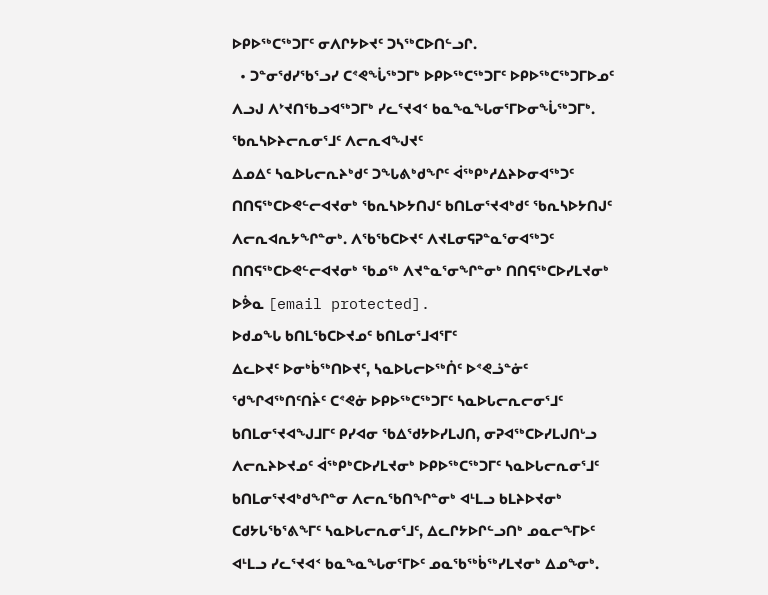ᐅᑭᐅᖅᑕᖅᑐᒥᑦ ᓂᐱᒋᔭᐅᔪᑦ ᑐᓴᖅᑕᐅᑎᓪᓗᒋ.
  • ᑐᓐᓂᖁᓯᖃᕐᓗᓯ ᑕᕝᕙᖔᖅᑐᒥᒃ ᐅᑭᐅᖅᑕᖅᑐᒥᑦ ᐅᑭᐅᖅᑕᖅᑐᒥᐅᓄᑦ ᐱᓗᒍ ᐱᔾᔪᑎᖃᓗᐊᖅᑐᒥᒃ ᓯᓚᕐᔪᐊᑉ ᑲᓇᖕᓇᖓᓂᕐᒥᐅᓂᖔᖅᑐᒥᒃ.
ᖃᕆᓴᐅᔨᓕᕆᓂᕐᒧᑦ ᐱᓕᕆᐊᖑᔪᑦ
ᐃᓄᐃᑦ ᓴᓇᐅᒐᓕᕆᔨᒃᑯᑦ ᑐᖓᕕᒃᑯᖏᑦ ᐋᖅᑭᒃᓱᐃᔨᐅᓂᐊᖅᑐᑦ ᑎᑎᕋᖅᑕᐅᕙᓪᓕᐊᔪᓂᒃ ᖃᕆᓴᐅᔭᑎᒍᑦ ᑲᑎᒪᓂᕐᔪᐊᒃᑯᑦ ᖃᕆᓴᐅᔭᑎᒍᑦ ᐱᓕᕆᐊᕆᔭᖏᓐᓂᒃ. ᐱᖃᖃᑕᐅᔪᑦ ᐱᔪᒪᓂᕋᕈᓐᓇᕐᓂᐊᖅᑐᑦ ᑎᑎᕋᖅᑕᐅᕙᓪᓕᐊᔪᓂᒃ ᖃᓄᖅ ᐱᔪᓐᓇᕐᓂᖏᓐᓂᒃ ᑎᑎᕋᖅᑕᐅᓯᒪᔪᓂᒃ ᐅᕘᓇ [email protected].
ᐅᑯᓄᖓ ᑲᑎᒪᖃᑕᐅᔪᓄᑦ ᑲᑎᒪᓂᕐᒧᐊᕐᒥᑦ
ᐃᓚᐅᔪᑦ ᐅᓂᒃᑳᖅᑎᐅᔪᑦ, ᓴᓇᐅᒐᓕᐅᖅᑏᑦ ᐅᕝᕙᓘᓐᓃᑦ ᖁᖏᐊᖅᑎᑦᑎᔩᑦ ᑕᕝᕙᓃ ᐅᑭᐅᖅᑕᖅᑐᒥᑦ ᓴᓇᐅᒐᓕᕆᓕᓂᕐᒧᑦ ᑲᑎᒪᓂᕐᔪᐊᖑᒧᒥᑦ ᑭᓯᐊᓂ ᖃᐃᖁᔭᐅᓯᒪᒍᑎ, ᓂᕈᐊᖅᑕᐅᓯᒪᒍᑎᒡᓗ ᐱᓕᕆᔨᐅᔪᓄᑦ ᐋᖅᑭᒃᑕᐅᓯᒪᔪᓂᒃ ᐅᑭᐅᖅᑕᖅᑐᒥᑦ ᓴᓇᐅᒐᓕᕆᓂᕐᒧᑦ ᑲᑎᒪᓂᕐᔪᐊᒃᑯᖏᓐᓂ ᐱᓕᕆᖃᑎᖏᓐᓂᒃ ᐊᒻᒪᓗ ᑲᒪᔨᐅᔪᓂᒃ ᑕᑯᔭᒐᖃᕐᕕᖕᒥᑦ ᓴᓇᐅᒐᓕᕆᓂᕐᒧᑦ, ᐃᓚᒋᔭᐅᒋᓪᓗᑎᒃ ᓄᓇᓕᖕᒥᐅᑦ ᐊᒻᒪᓗ ᓯᓚᕐᔪᐊᑉ ᑲᓇᖕᓇᖓᓂᕐᒥᐅᑦ ᓄᓇᖃᖅᑳᖅᓯᒪᔪᓂᒃ ᐃᓄᖕᓂᒃ.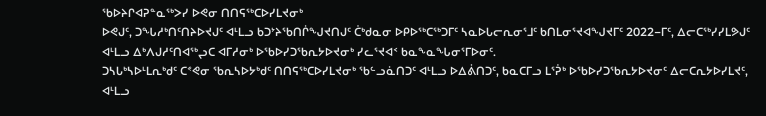ᖃᐅᔨᒋᐊᕈᓐᓇᖅᐳᓯ ᐅᕙᓂ ᑎᑎᕋᖅᑕᐅᓯᒪᔪᓂᒃ
ᐅᕙᒍᑦ, ᑐᖓᓱᒃᑎᑦᑎᔨᐅᔪᒍᑦ ᐊᒻᒪᓗ ᑲᑐᔾᔨᖃᑎᒌᖑᔪᑎᒍᑦ ᑖᒃᑯᓇᓂ ᐅᑭᐅᖅᑕᖅᑐᒥᑦ ᓴᓇᐅᒐᓕᕆᓂᕐᒧᑦ ᑲᑎᒪᓂᕐᔪᐊᖑᔪᒥᑦ 2022−ᒥᑦ, ᐃᓕᑕᖅᓯᓯᒪᕗᒍᑦ ᐊᒻᒪᓗ ᐃᒃᐱᒍᓱᑦᑎᐊᖅᖢᑕ ᐊᒥᓱᓂᒃ ᐅᖃᐅᓯᑐᖃᕆᔭᐅᔪᓂᒃ ᓯᓚᕐᔪᐊᑉ ᑲᓇᖕᓇᖓᓂᕐᒥᐅᓂᑦ.
ᑐᓴᒐᒃᓴᐅᒻᒪᕆᒃᑯᑦ ᑕᕝᕙᓂ ᖃᕆᓴᐅᔭᒃᑯᑦ ᑎᑎᕋᖅᑕᐅᓯᒪᔪᓂᒃ ᖃᓪᓗᓈᑎᑐᑦ ᐊᒻᒪᓗ ᐅᐃᕖᑎᑐᑦ, ᑲᓇᑕᒥᓗ ᒪᕐᕉᒃ ᐅᖃᐅᓯᑐᖃᕆᔭᐅᔪᓂᑦ ᐃᓕᑕᕆᔭᐅᓯᒪᔪᑦ, ᐊᒻᒪᓗ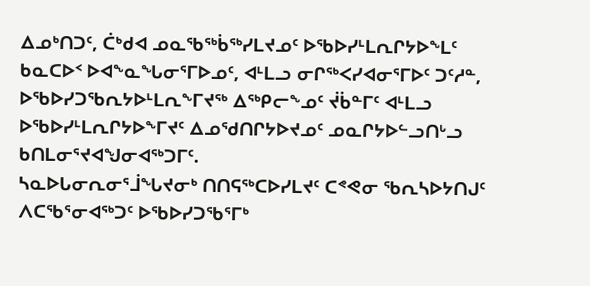ᐃᓄᒃᑎᑐᑦ, ᑖᒃᑯᐊ ᓄᓇᖃᖅᑳᖅᓯᒪᔪᓄᑦ ᐅᖃᐅᓯᒻᒪᕆᒋᔭᐅᖕᒪᑦ ᑲᓇᑕᐅᑉ ᐅᐊᖕᓇᖓᓂᕐᒥᐅᓄᑦ, ᐊᒻᒪᓗ ᓂᒋᖅᐸᓯᐊᓂᕐᒥᐅᑦ ᑐᑦᓱᓐ, ᐅᖃᐅᓯᑐᖃᕆᔭᐅᒻᒪᕆᖕᒥᔪᖅ ᐃᖅᑭᓕᖕᓄᑦ ᔫᑳᓐᒥᑦ ᐊᒻᒪᓗ ᐅᖃᐅᓯᒻᒪᕆᒋᔭᐅᖕᒥᔪᑦ ᐃᓄᖁᑎᒋᔭᐅᔪᓄᑦ ᓄᓇᒋᔭᐅᓪᓗᑎᒡᓗ ᑲᑎᒪᓂᕐᔪᐊᖑᓂᐊᖅᑐᒥᑦ.
ᓴᓇᐅᒐᓂᕆᓂᕐᒨᖓᔪᓂᒃ ᑎᑎᕋᖅᑕᐅᓯᒪᔪᑦ ᑕᕝᕙᓂ ᖃᕆᓴᐅᔭᑎᒍᑦ ᐱᑕᖃᕐᓂᐊᖅᑐᑦ ᐅᖃᐅᓯᑐᖃᕐᒥᒃ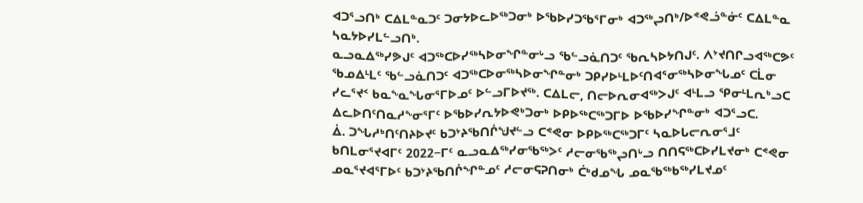ᐊᑐᕐᓗᑎᒃ ᑕᐃᒪᓐᓇᑐᑦ ᑐᓂᔭᐅᓚᐅᖅᑐᓂᒃ ᐅᖃᐅᓯᑐᖃᕐᒥᓂᒃ ᐊᑐᖅᖢᑎᒃ/ᐅᕝᕙᓘᓐᓃᑦ ᑕᐃᒪᓐᓇ ᓴᓇᔭᐅᓯᒪᓪᓗᑎᒃ.
ᓇᓗᓇᐃᖅᓯᕗᒍᑦ ᐊᑐᖅᑕᐅᓯᖅᓴᐅᓂᖏᓐᓂᒡᓗ ᖃᓪᓗᓈᑎᑐᑦ ᖃᕆᓴᐅᔭᑎᒍᑦ. ᐱᔾᔪᑎᒋᓗᐊᖅᑕᕗᑦ ᖃᓄᐃᒻᒪᑦ ᖃᓪᓗᓈᑎᑐᑦ ᐊᑐᖅᑕᐅᓂᖅᓴᐅᓂᖏᓐᓂᒃ ᑐᑭᓯᐅᒻᒪᐅᑦᑎᐊᕐᓂᖅᓴᐅᓂᖓᓄᑦ ᑕᒫᓂ ᓯᓚᕐᔪᑉ ᑲᓇᖕᓇᖓᓂᕐᒥᐅᓄᑦ ᐅᓪᓗᒥᐅᔪᖅ. ᑕᐃᒪᓕ, ᑎᓕᐅᕆᓂᐊᖅᐳᒍᑦ ᐊᒻᒪᓗ ᕿᓂᒻᒪᕆᒃᓗᑕ ᐃᓚᐅᑎᑦᑎᓇᓱᖕᓂᕐᒥᑦ ᐅᖃᐅᓯᕆᔭᐅᕙᒃᑐᓂᒃ ᐅᑭᐅᖅᑕᖅᑐᒥᐅ ᐅᖃᐅᓯᖏᓐᓂᒃ ᐊᑐᕐᓗᑕ.
ᐄ. ᑐᖓᓱᒃᑎᑦᑎᔨᐅᔪᑦ ᑲᑐᔾᔨᖃᑎᒌᖑᔪᓪᓗ ᑕᕝᕙᓂ ᐅᑭᐅᖅᑕᖅᑐᒥᑦ ᓴᓇᐅᒐᓕᕆᓂᕐᒧᑦ ᑲᑎᒪᓂᕐᔪᐊᒥᑦ 2022−ᒥᑦ ᓇᓗᓇᐃᖅᓯᓂᖃᖅᐳᑦ ᓱᓕᓂᖃᖅᖢᑎᒡᓗ ᑎᑎᕋᖅᑕᐅᓯᒪᔪᓂᒃ ᑕᕝᕙᓂ ᓄᓇᕐᔪᐊᕐᒥᐅᑦ ᑲᑐᔾᔨᖃᑎᒌᖏᓐᓄᑦ ᓱᓕᓂᕋᕈᑎᓂᒃ ᑖᒃᑯᓄᖓ ᓄᓇᖃᖅᑲᖅᓯᒪᔪᓄᑦ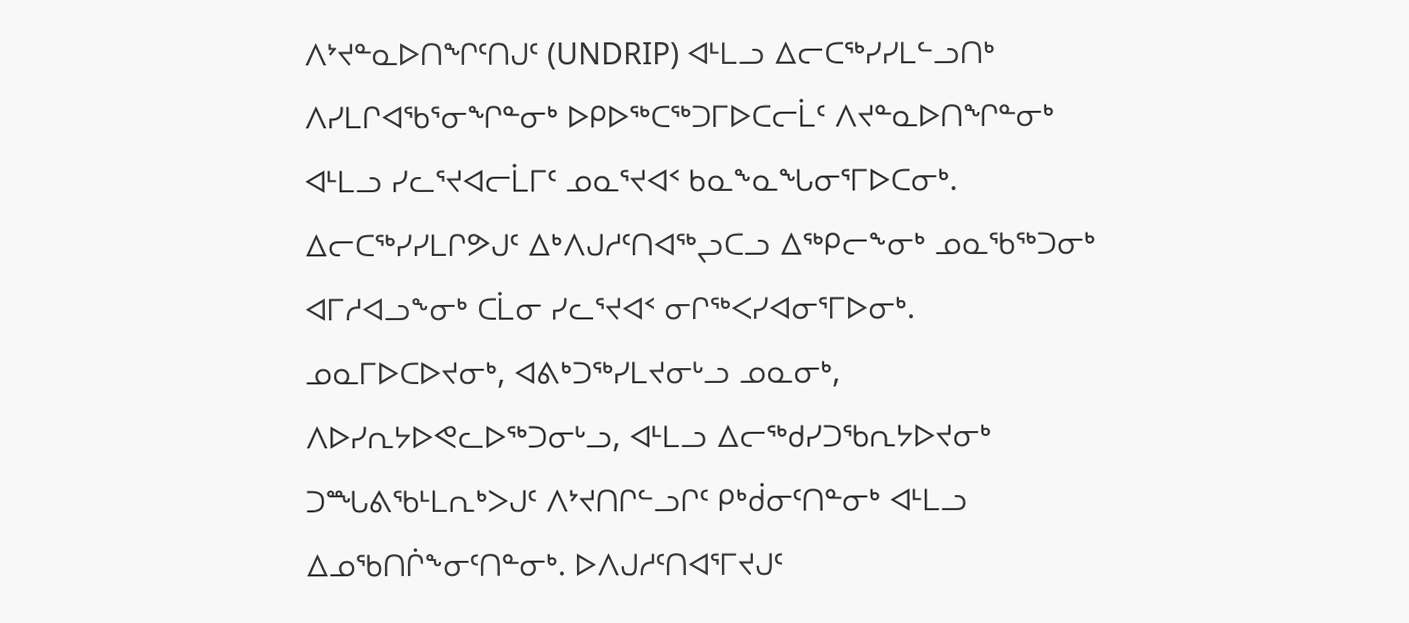ᐱᔾᔪᓐᓇᐅᑎᖏᑦᑎᒍᑦ (UNDRIP) ᐊᒻᒪᓗ ᐃᓕᑕᖅᓯᓯᒪᓪᓗᑎᒃ ᐱᓯᒪᒋᐊᖃᕐᓂᖏᓐᓂᒃ ᐅᑭᐅᖅᑕᖅᑐᒥᐅᑕᓕᒫᑦ ᐱᔪᓐᓇᐅᑎᖏᓐᓂᒃ ᐊᒻᒪᓗ ᓯᓚᕐᔪᐊᓕᒫᒥᑦ ᓄᓇᕐᔪᐊᑉ ᑲᓇᖕᓇᖓᓂᕐᒥᐅᑕᓂᒃ. ᐃᓕᑕᖅᓯᓯᒪᒋᕗᒍᑦ ᐃᒃᐱᒍᓱᑦᑎᐊᖅᖢᑕᓗ ᐃᖅᑭᓕᖕᓂᒃ ᓄᓇᖃᖅᑐᓂᒃ ᐊᒥᓱᐊᓗᖕᓂᒃ ᑕᒫᓂ ᓯᓚᕐᔪᐊᑉ ᓂᒋᖅᐸᓯᐊᓂᕐᒥᐅᓂᒃ.
ᓄᓇᒥᐅᑕᐅᔪᓂᒃ, ᐊᕕᒃᑐᖅᓯᒪᔪᓂᒡᓗ ᓄᓇᓂᒃ, ᐱᐅᓯᕆᔭᐅᕙᓚᐅᖅᑐᓂᒡᓗ, ᐊᒻᒪᓗ ᐃᓕᖅᑯᓯᑐᖃᕆᔭᐅᔪᓂᒃ ᑐᙵᕕᖃᒻᒪᕆᒃᐳᒍᑦ ᐱᔾᔪᑎᒋᓪᓗᒋᑦ ᑭᒃᑰᓂᑦᑎᓐᓂᒃ ᐊᒻᒪᓗ ᐃᓄᖃᑎᒌᖕᓂᑦᑎᓐᓂᒃ. ᐅᐱᒍᓱᑦᑎᐊᕐᒥᔪᒍᑦ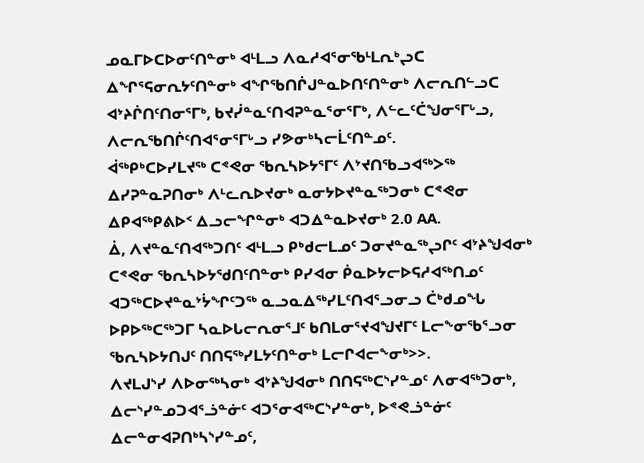ᓄᓇᒥᐅᑕᐅᓂᑦᑎᓐᓂᒃ ᐊᒻᒪᓗ ᐱᓇᓱᐊᕐᓂᖃᒻᒪᕆᒃᖢᑕ ᐃᖏᕐᕋᓂᕆᔭᑦᑎᓐᓂᒃ ᐊᖏᖃᑎᒌᒍᓐᓇᐅᑎᑦᑎᓐᓂᒃ ᐱᓕᕆᑎᓪᓗᑕ ᐊᔾᔨᒌᑎᑦᑎᓂᕐᒥᒃ, ᑲᔪᓰᓐᓇᑦᑎᐊᕈᓐᓇᕐᓂᕐᒥᒃ, ᐱᓪᓚᑦᑖᖑᓂᕐᒥᒡᓗ, ᐱᓕᕆᖃᑎᒌᑦᑎᐊᕐᓂᕐᒥᒡᓗ ᓯᕗᓂᒃᓴᓕᒫᑦᑎᓐᓄᑦ.
ᐋᖅᑭᒃᑕᐅᓯᒪᔪᖅ ᑕᕝᕙᓂ ᖃᕆᓴᐅᔭᕐᒥᑦ ᐱᔾᔪᑎᖃᓗᐊᖅᐳᖅ ᐃᓯᕈᓐᓇᕈᑎᓂᒃ ᐱᒻᓚᕆᐅᔪᓂᒃ ᓇᓂᔭᐅᔪᓐᓇᖅᑐᓂᒃ ᑕᕝᕙᓂ ᐃᑭᐊᖅᑭᕕᐅᑉ ᐃᓗᓕᖏᓐᓂᒃ ᐊᑐᐃᓐᓇᐅᔪᓂᒃ 2.0 AA.
ᐄ, ᐱᔪᓐᓇᑦᑎᐊᖅᑐᑎᑦ ᐊᒻᒪᓗ ᑭᒃᑯᓕᒪᓄᑦ ᑐᓂᔪᓐᓇᖅᖢᒋᑦ ᐊᔾᔨᖑᐊᓂᒃ ᑕᕝᕙᓂ ᖃᕆᓴᐅᔭᖁᑎᑦᑎᓐᓂᒃ ᑭᓯᐊᓂ ᑮᓇᐅᔭᓕᐅᕋᓱᐊᖅᑎᓄᑦ ᐊᑐᖅᑕᐅᔪᓐᓇᔾᔮᖏᑦᑐᖅ ᓇᓗᓇᐃᖅᓯᒪᑦᑎᐊᕐᓗᓂᓗ ᑖᒃᑯᓄᖓ ᐅᑭᐅᖅᑕᖅᑐᒥ ᓴᓇᐅᒐᓕᕆᓂᕐᒧᑦ ᑲᑎᒪᓂᕐᔪᐊᖑᔪᒥᑦ ᒪᓕᖕᓂᖃᕐᓗᓂ ᖃᕆᓴᐅᔭᑎᒍᑦ ᑎᑎᕋᖅᓯᒪᔭᑦᑎᓐᓂᒃ ᒪᓕᒋᐊᓕᖕᓂᒃ>>.
ᐱᔪᒪᒍᔅᓯ ᐱᐅᓂᖅᓴᓂᒃ ᐊᔾᔨᖑᐊᓂᒃ ᑎᑎᕋᖅᑕᔅᓯᓐᓄᑦ ᐱᓂᐊᖅᑐᓂᒃ, ᐃᓕᔅᓯᓐᓄᑐᐊᕐᓘᓐᓃᑦ ᐊᑐᕐᓂᐊᖅᑕᔅᓯᓐᓂᒃ, ᐅᕝᕙᓘᓐᓃᑦ ᐃᓕᓐᓂᐊᕈᑎᒃᓴᔅᓯᓐᓄᑦ,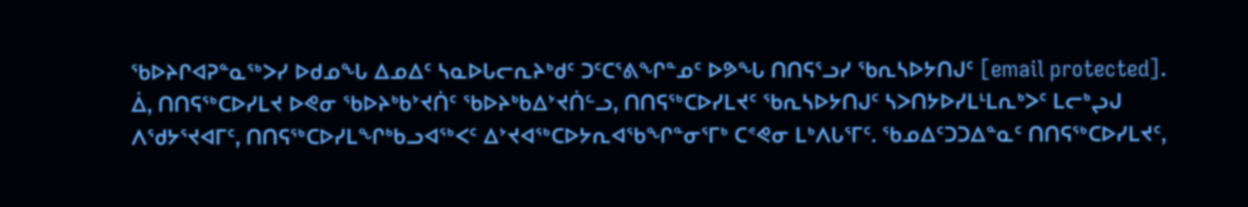ᖃᐅᔨᒋᐊᕈᓐᓇᖅᐳᓯ ᐅᑯᓄᖓ ᐃᓄᐃᑦ ᓴᓇᐅᒐᓕᕆᔨᒃᑯᑦ ᑐᑦᑕᕐᕕᖏᓐᓄᑦ ᐅᕗᖓ ᑎᑎᕋᕐᓗᓯ ᖃᕆᓴᐅᔭᑎᒍᑦ [email protected].
ᐄ, ᑎᑎᕋᖅᑕᐅᓯᒪᔪ ᐅᕙᓂ ᖃᐅᔨᒃᑲᔾᔪᑏᑦ ᖃᐅᔨᒃᑲᐃᔾᔪᑏᓪᓗ, ᑎᑎᕋᖅᑕᐅᓯᒪᔪᑦ ᖃᕆᓴᐅᔭᑎᒍᑦ ᓴᐳᑎᔭᐅᓯᒪᒻᒪᕆᒃᐳᑦ ᒪᓕᒃᖢᒍ ᐱᖁᔭᕐᔪᐊᒥᑦ, ᑎᑎᕋᖅᑕᐅᓯᒪᖏᒃᑲᓗᐊᖅᐸᑦ ᐃᔾᔪᐊᖅᑕᐅᔭᕆᐊᖃᖏᓐᓂᕐᒥᒃ ᑕᕝᕙᓂ ᒪᒃᐱᒐᕐᒥᑦ. ᖃᓄᐃᑦᑐᑐᐃᓐᓇᑦ ᑎᑎᕋᖅᑕᐅᓯᒪᔪᑦ,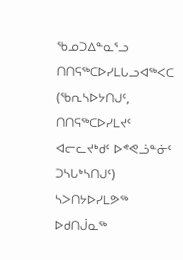ᖃᓄᑐᐃᓐᓇᕐᓗ ᑎᑎᕋᖅᑕᐅᓯᒪᒐᓗᐊᖅᐸᑕ (ᖃᕆᓴᐅᔭᑎᒍᑦ, ᑎᑎᕋᖅᑕᐅᓯᒪᔪᑦ ᐊᓕᓚᔪᒃᑯᑦ ᐅᕝᕙᓘᓐᓃᑦ ᑐᓴᒐᒃᓴᑎᒍᑦ) ᓴᐳᑎᔭᐅᓯᒪᕗᖅ ᐅᑯᑎᒎᓇᖅ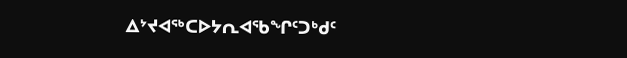ᐃᔾᔪᐊᖅᑕᐅᔭᕆᐊᖃᖏᑦᑐᒃᑯᑦ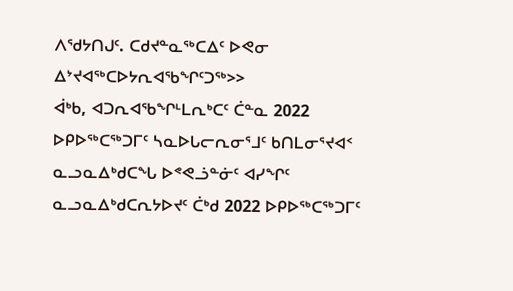ᐱᖁᔭᑎᒍᑦ. ᑕᑯᔪᓐᓇᖅᑕᐃᑦ ᐅᕙᓂ ᐃᔾᔪᐊᖅᑕᐅᔭᕆᐊᖃᖏᑦᑐᖅ>>
ᐋᒃᑲ, ᐊᑐᕆᐊᖃᖏᒻᒪᕆᒃᑕᑦ ᑖᓐᓇ 2022 ᐅᑭᐅᖅᑕᖅᑐᒥᑦ ᓴᓇᐅᒐᓕᕆᓂᕐᒧᑦ ᑲᑎᒪᓂᕐᔪᐊᑉ ᓇᓗᓇᐃᒃᑯᑕᖓ ᐅᕝᕙᓘᓐᓃᑦ ᐊᓯᖏᑦ ᓇᓗᓇᐃᒃᑯᑕᕆᔭᐅᔪᑦ ᑖᒃᑯ 2022 ᐅᑭᐅᖅᑕᖅᑐᒥᑦ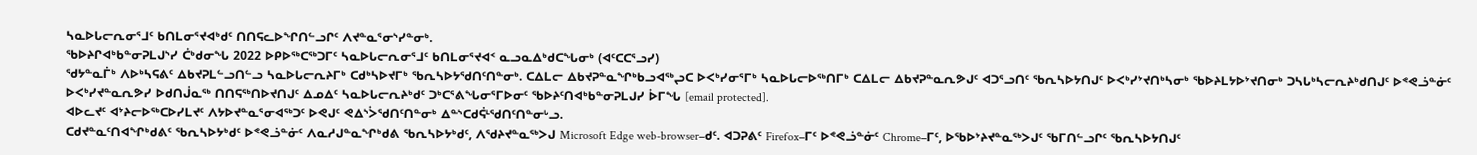ᓴᓇᐅᒐᓕᕆᓂᕐᒧᑦ ᑲᑎᒪᓂᕐᔪᐊᒃᑯᑦ ᑎᑎᕋᓚᐅᖏᑎᓪᓗᒋᑦ ᐱᔪᓐᓇᕐᓂᔅᓯᓐᓂᒃ.
ᖃᐅᔨᒋᐊᒃᑲᓐᓂᕈᒪᒍᔅᓯ ᑖᒃᑯᓂᖓ 2022 ᐅᑭᐅᖅᑕᖅᑐᒥᑦ ᓴᓇᐅᒐᓕᕆᓂᕐᒧᑦ ᑲᑎᒪᓂᕐᔪᐊᑉ ᓇᓗᓇᐃᒃᑯᑕᖓᓂᒃ (ᐊᑦᑕᑕᕐᓗᓯ)
ᖁᔭᓐᓇᒦᒃ ᐱᐅᒃᓴᕋᕕᑦ ᐃᑲᔪᕈᒪᓪᓗᑎᓪᓗ ᓴᓇᐅᒐᓕᕆᔨᒥᒃ ᑕᑯᒃᓴᐅᔪᒥᒃ ᖃᕆᓴᐅᔭᖁᑎᑦᑎᓐᓂᒃ. ᑕᐃᒪᓕ ᐃᑲᔪᕈᓐᓇᖏᒃᑲᓗᐊᖅᖢᑕ ᐅᐸᒃᓯᓂᕐᒥᒃ ᓴᓇᐅᒐᓕᐅᖅᑎᒥᒃ ᑕᐃᒪᓕ ᐃᑲᔪᕈᓐᓇᕆᕗᒍᑦ ᐊᑐᕐᓗᑎᑦ ᖃᕆᓴᐅᔭᑎᒍᑦ ᐅᐸᒃᓯᔾᔪᑎᒃᓴᓂᒃ ᖃᐅᔨᒪᔭᐅᔾᔪᑎᓂᒃ ᑐᓴᒐᒃᓴᓕᕆᔨᒃᑯᑎᒍᑦ ᐅᕝᕙᓘᓐᓃᑦ ᐅᐸᒃᓯᔪᓐᓇᕆᕗᓯ ᐅᑯᑎᒎᓇᖅ ᑎᑎᕋᖅᑎᐅᔪᑎᒍᑦ ᐃᓄᐃᑦ ᓴᓇᐅᒐᓕᕆᔨᒃᑯᑦ ᑐᒃᑕᕐᕕᖓᓂᕐᒥᐅᓂᑦ ᖃᐅᔨᑦᑎᐊᒃᑲᓐᓂᕈᒪᒍᓯ ᐆᒥᖓ [email protected].
ᐊᐅᓚᔪᑦ ᐊᔾᔨᓕᐅᖅᑕᐅᓯᒪᔪᑦ ᐱᔭᐅᔪᓐᓇᕐᓂᐊᖅᑐᑦ ᐅᕙᒍᑦ ᕙᐃᔅᐴᖁᑎᑦᑎᓐᓂᒃ ᐃᓐᔅᑕᑯᕌᒻᖁᑎᑦᑎᓐᓂᒡᓗ.
ᑕᑯᔪᓐᓇᑦᑎᐊᖏᒃᑯᕕᑦ ᖃᕆᓴᐅᔭᒃᑯᑦ ᐅᕝᕙᓘᓐᓃᑦ ᐱᓇᓱᒍᓐᓇᖏᒃᑯᕕ ᖃᕆᓴᐅᔭᒃᑯᑦ, ᐱᖁᔨᔪᓐᓇᖅᐳᒍ Microsoft Edge web-browser−ᑯᑦ. ᐊᑐᕈᕕᑦ Firefox−ᒥᑦ ᐅᕝᕙᓘᓐᓃᑦ Chrome−ᒥᑦ, ᐅᖃᐅᔾᔨᔪᓐᓇᖅᐳᒍᑦ ᖃᒥᑎᓪᓗᒋᑦ ᖃᕆᓴᐅᔭᑎᒍᑦ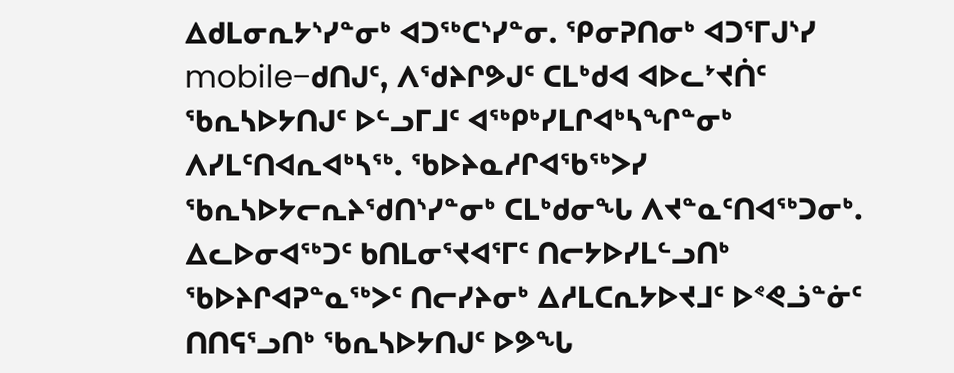ᐃᑯᒪᓂᕆᔭᔅᓯᓐᓂᒃ ᐊᑐᖅᑕᔅᓯᓐᓂ. ᕿᓂᕈᑎᓂᒃ ᐊᑐᕐᒥᒍᔅᓯ mobile−ᑯᑎᒍᑦ, ᐱᖁᔨᒋᕗᒍᑦ ᑕᒪᒃᑯᐊ ᐊᐅᓚᔾᔪᑏᑦ ᖃᕆᓴᐅᔭᑎᒍᑦ ᐅᓪᓗᒥᒧᑦ ᐊᖅᑭᒃᓯᒪᒋᐊᒃᓴᖏᓐᓂᒃ ᐱᓯᒪᑦᑎᐊᕆᐊᒃᓴᖅ. ᖃᐅᔨᓇᓱᒋᐊᖃᖅᐳᓯ ᖃᕆᓴᐅᔭᓕᕆᔨᖁᑎᔅᓯᓐᓂᒃ ᑕᒪᒃᑯᓂᖓ ᐱᔪᓐᓇᑦᑎᐊᖅᑐᓂᒃ.
ᐃᓚᐅᓂᐊᖅᑐᑦ ᑲᑎᒪᓂᕐᔪᐊᕐᒥᑦ ᑎᓕᔭᐅᓯᒪᓪᓗᑎᒃ ᖃᐅᔨᒋᐊᕈᓐᓇᖅᐳᑦ ᑎᓕᓯᔨᓂᒃ ᐃᓱᒪᑕᕆᔭᐅᔪᒧᑦ ᐅᕝᕙᓘᓐᓃᑦ ᑎᑎᕋᕐᓗᑎᒃ ᖃᕆᓴᐅᔭᑎᒍᑦ ᐅᕗᖓ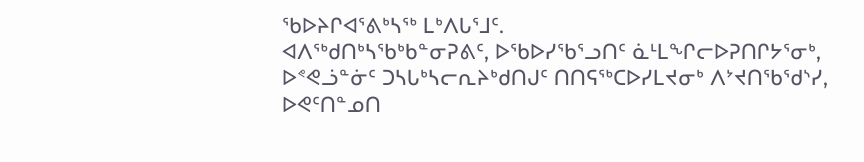ᖃᐅᔨᒋᐊᕐᕕᒃᓴᖅ ᒪᒃᐱᒐᕐᒧᑦ.
ᐊᐱᖅᑯᑎᒃᓴᖃᒃᑲᓐᓂᕈᕕᑦ, ᐅᖃᐅᓯᖃᕐᓗᑎᑦ ᓈᒻᒪᖏᓕᐅᕈᑎᒋᔭᕐᓂᒃ, ᐅᕝᕙᓘᓐᓃᑦ ᑐᓴᒐᒃᓴᓕᕆᔨᒃᑯᑎᒍᑦ ᑎᑎᕋᖅᑕᐅᓯᒪᔪᓂᒃ ᐱᔾᔪᑎᖃᖁᔅᓯ, ᐅᕙᑦᑎᓐᓄᑎ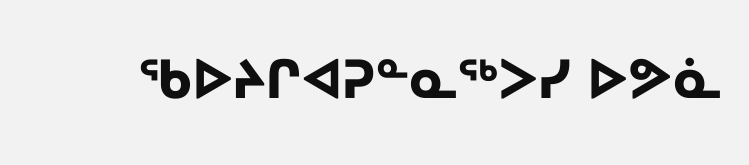ᖃᐅᔨᒋᐊᕈᓐᓇᖅᐳᓯ ᐅᕗᓈ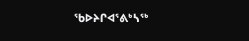ᖃᐅᔨᒋᐊᕐᕕᒃᓴᖅ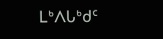ᒪᒃᐱᒐᒃᑯᑦ